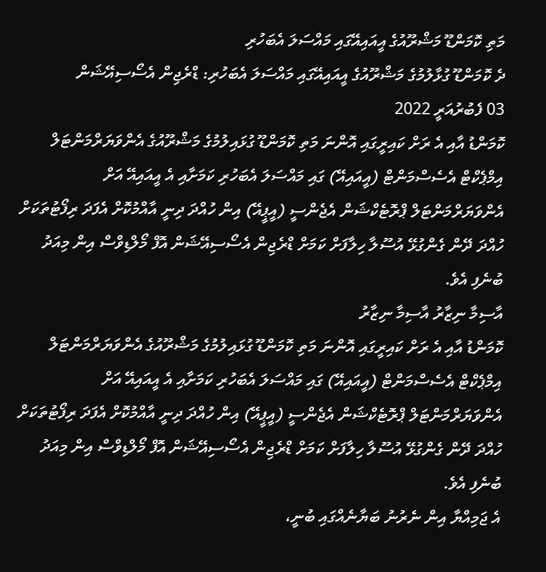މަތި ކޮމަންޑޫ މަޝްރޫއުގެ އީއައިއޭގައި މައްސަލަ އެބަހުރި
ދެ ކޮމަންޑޫ ގުޅާލުމުގެ މަޝްރޫއުގެ އީއައިއޭގައި މައްސަލަ އެބަހުރި: ޑްރެޖިން އެސޯސިއޭޝަން
03 ފެބުރުއަރީ 2022
ކޮމަންޑު އާއި އެ ރަށް ކައިރީގައި އޮންނަ މަތި ކޮމަންޑޫ ގުޅައިލުމުގެ މަޝްރޫއުގެ އެންވަޔަރްމަންޓަލް އިމްޕެކްޓް އެސެސްމަންޓް (އީއައިއޭ) ގައި މައްސަލަ އެބަހުރި ކަމަށާއި އެ އީއައިއޭ އަށް އެންވަޔަރްމަންޓަލް ޕްރޮޓެކްޝަން އެޖެންސީ (އީޕީއޭ) އިން ހުއްދަ ދިނީ އާއްމުކޮށް އެފަދަ ރިފޯޓުތަކަށް ހުއްދަ ދޭން ގެންގުޅޭ އުސޫލާ ހިލާފަށް ކަމަށް ޑްރެޖިން އެސޯސިއޭޝަން އޮފް މޯލްޑިވްސް އިން މިއަދު ބުނެފި އެވެ.
އާސިމާ ނިޒާރު އާސިމާ ނިޒާރު
ކޮމަންޑު އާއި އެ ރަށް ކައިރީގައި އޮންނަ މަތި ކޮމަންޑޫ ގުޅައިލުމުގެ މަޝްރޫއުގެ އެންވަޔަރްމަންޓަލް އިމްޕެކްޓް އެސެސްމަންޓް (އީއައިއޭ) ގައި މައްސަލަ އެބަހުރި ކަމަށާއި އެ އީއައިއޭ އަށް އެންވަޔަރްމަންޓަލް ޕްރޮޓެކްޝަން އެޖެންސީ (އީޕީއޭ) އިން ހުއްދަ ދިނީ އާއްމުކޮށް އެފަދަ ރިފޯޓުތަކަށް ހުއްދަ ދޭން ގެންގުޅޭ އުސޫލާ ހިލާފަށް ކަމަށް ޑްރެޖިން އެސޯސިއޭޝަން އޮފް މޯލްޑިވްސް އިން މިއަދު ބުނެފި އެވެ.
އެ ޖަމިއްޔާ އިން ނެރުނު ބަޔާނެއްގައި ބުނީ،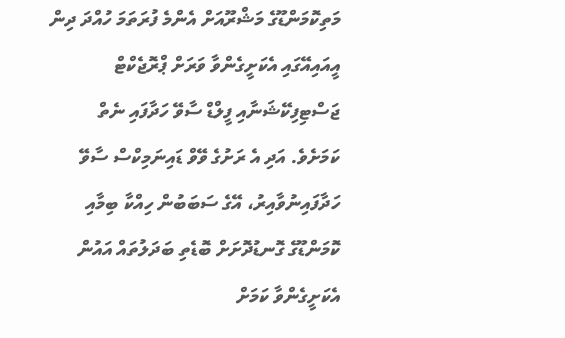މަތިކޮމަންޑޫގެ މަޝްރޫއަށް އެންމެ ފުރަތަމަ ހުއްދަ ދިން އީއައިއޭގައި އެކަށީގެންވާ ވަރަށް ޕްރޮޖެކްޓް ޖަސްޓިފިކޭޝަނާއި ފީލްޑް ސާވޭ ހަދާފައި ނެތް ކަމަށެވެ. އަދި އެ ރަށުގެ ވޭވް ޑައިނަމިކްސް ސާވޭ ހަދާފައިނުވާއިރު، އޭގެ ސަބަބުން ހިއްކާ ބިމާއި ކޮމަންޑޫގެ ގޮނޑުދޮށަށް ބޮޑެތި ބަދަލުތައް އައުން އެކަށީގެންވާ ކަމަށް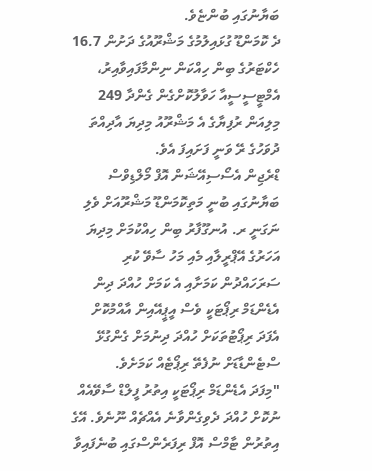ބަޔާނުގައި ބުންޏެވެ.
ދެ ކޮމަންޑޫ ގުޅައިލުމުގެ މަޝްރޫއުގެ ދަށުން 16.7 ހެކްޓަރުގެ ބިން ހިއްކަން ނިންމާފައިވާއިރު، އެމްޓީސީސީއާ ހަވާލުކޮށްގެން ގެންދާ 249 މިލިއަން ރުފިޔާގެ އެ މަޝްރޫއު މިދިޔަ އާދިއްތަ ދުވަހުގެ ރޭ ވަނީ ފަށައިފަ އެވެ.
ޑްރެޖިން އެސޯސިއޭޝަން އޮފް މޯލްޑިވްސް ބަޔާނުގައި ބުނީ މަތިކޮމަންޑޫ މަޝްރޫއަށް ވެލި ނަގަނީ ރ. އުނގޫފާރު ބިން ހިއްކުމަށް މިދިޔަ އަހަރުގެ އޭޕްރީލާއި މެއި މަހު ސާވޭ ކުރި ސަރަހައްދުން ކަމަށާއި އެ ކަމަށް ހުއްދަ ދިން އެޑެންޑަމް ރިޕޯޓަކީ ވެސް އީޕީއޭއިން އާއްމުކޮށް އެފަދަ ރިޕޯޓުތަކަށް ހުއްދަ ދިނުމަށް ގެންގުޅޭ ސްޓެންޑާޑަށް ނުފެތޭ ރިޕޯޓެއް ކަމަށެވެ.
"މިފަދަ އެޑެންޑަމް ރިޕޯޓަކީ އިތުރު ފީލްޑް ސާވޭއެއް ނުކޮށް ހުއްދަ ދެވިގެންވާނެ އެއްޗެއް ނޫނެވެ. އޭގެ އިތުރުން ޓާމްސް އޮފް ރިފަރެންސްގައި ބުނެފައިވާ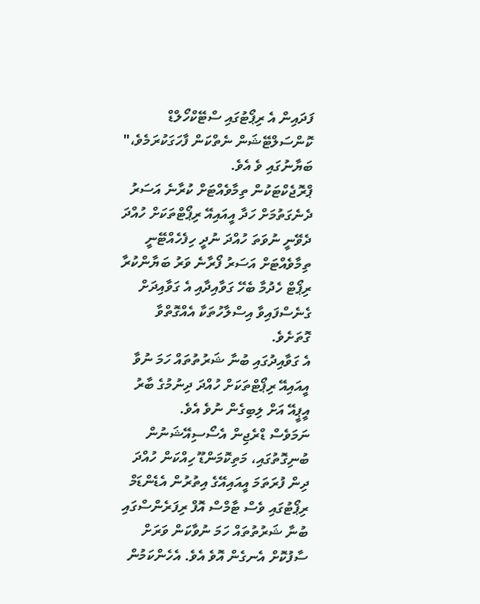ފަދައިން އެ ރިޕޯޓުގައި ސްޓޭކްހޯލްޑް ކޮންސަލްޓޭޝަން ނެތްކަން ފާހަގަކުރަމެވެ،" ބަޔާނުގައި ވެ އެވެ.
ޕްރޮޖެކްޓަކުން ތިމާވެއްޓަށް ކުރާނެ އަސަރު ދެނެގަތުމަށް ހަދާ އީއައިއޭ ރިޕޯޓްތަކަށް ހުއްދަ ދެވޭނީ ނުވަތަ ހުއްދަ ނުދީ ހިފެހެއްޓޭނީ ތިމާވެއްޓަށް އަސަރު ފޯރާނެ ވަރު ބަޔާންކުރާ ރިޕޯޓް ހެދުމާ ބެހޭ ގަވާއިދާއި އެ ގަވާއިދަށް ގެނެސްފައިވާ އިސްލާހުތަކާ އެއްގޮތްވާ ގޮތަށެވެ.
އެ ގަވާއިދުގައި ބުނާ ޝަރުތުތައް ހަމަ ނުވާ އީއައިއޭ ރިޕޯޓްތަކަށް ހުއްދަ ދިނުމުގެ ބާރު އީޕީއޭ އަށް ލިބިގެން ނުވެ އެވެ.
ނަމަވެސް ޑްރެޖިން އެސޯސިއޭޝަނުން ބުނިގޮތުގައި، މަތިކޮމަންޑޫ ހިއްކަން ހުއްދަ ދިން ފުރަތަމަ އީއައިއޭގެ އިތުރުން އެޑެންޑަމް ރިޕޯޓުގައި ވެސް ޓާމްސް އޮފް ރިފަރެންސްގައި ބުނާ ޝަރުތުތައް ހަމަ ނުވާކަން ވަރަށް ސާފުކޮށް އެނގެން އޮވެ އެވެ. އެހެންކަމުން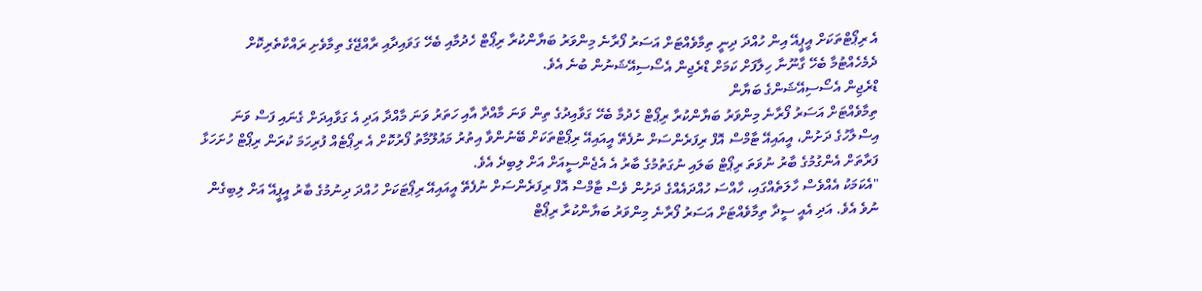އެ ރިޕޯޓްތަކަށް އީޕީއޭ އިން ހުއްދަ ދިނީ ތިމާވެއްޓަށް އަސަރު ފޯރާނެ މިންވަރު ބަޔާންކުރާ ރިޕޯޓް ހެދުމާއި ބެހޭ ގަވައިދާއި ރާއްޖޭގެ ތިމާވެށި ރައްކާތެރިކޮށް ދެމެހެއްޓުމާ ބެހޭ ގާނޫނާ ހިލާފަށް ކަމަށް ޑްރެޖިން އެސޯސިއޭޝަނުން ބުނެ އެވެ.
ޑްރެޖިން އެސޯސިއޭޝަންގެ ބަޔާން
ތިމާވެއްޓަށް އަސަރު ފޯރާނެ މިންވަރު ބަޔާންކުރާ ރިޕޯޓް ހެދުމާ ބެހޭ ގަވާއިދުގެ ތިން ވަނަ މާއްދާ އާއި ހަތަރު ވަނަ މާއްދާ އަދި އެ ގަވާއިދަށް ގެނައި ފަސް ވަނަ އިސްލާހުގެ ދަށުން، އީއައިއޭ ޓާމްސް އޮފް ރިފަރެންސަށް ނުފެތޭ އީއައިއޭ ރިޕޯޓްތަކަށް ބޭނުންވާ އިތުރު މައުލޫމާތު ފޯރުކޮށް އެ ރިޕޯޓެއް ފުރިހަމަ ކުރަން ރިޕޯޓް ހުށަހަޅާ ފަރާތަށް އެންގުމުގެ ބާރު ނުވަތަ ރިޕޯޓް ބަލައި ނުގަތުމުގެ ބާރު އެ އެޖެންސީއަށް އަށް ލިބިދެ އެވެ.
"އެކަމަކު އެއްވެސް ހާލަތެއްގައި، ހާއްސަ ހުއްދައެއްގެ ދަށުން ވެސް ޓާމްސް އޮފް ރިފަރެންސަށް ނުފެތޭ އީއައިއޭ ރިޕޯޓަކަށް ހުއްދަ ދިނުމުގެ ބާރު އީޕީއޭ އަށް ލިބިގެން ނުވެ އެވެ. އަދި އެއީ ސީދާ ތިމާވެއްޓަށް އަސަރު ފޯރާނެ މިންވަރު ބަޔާންކުރާ ރިޕޯޓް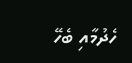ހެދުމާއި ބެހޭ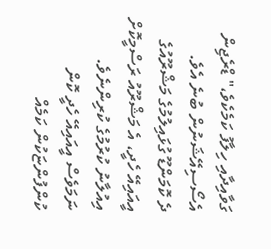ގަވާއިދާއި ހިލާފު ކަމެކެވެ،" ޑްރެޖިން އެސޯސިއޭޝަނުން ބުނެ އެވެ.
ދެ ކޮމަންޑޫ ގުޅައިލުމުގެ މަޝްރޫއުގެ އީއައިއޭ ހެދީ، އެ މަޝްރޫއު ރަސްމީކޮށް އިއުލާނު ކުރުމުގެ ކުރިންނެވެ. ނަމަވެސް އީއައިއޭ ހެދީ ކޮން ކުންފުންޏަކުން ކަމެއް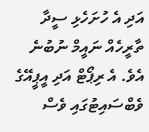އަދި އެ ހުށަހެޅި ސީދާ ތާރީހެއް ނައީމް ނުބުނެ އެވެ. އެ ރިޕޯޓް އަދި އީޕީއޭގެ ވެބްސައިޓުގައި ވެސް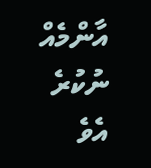އާންމެއް ނުކުރެ އެވެ